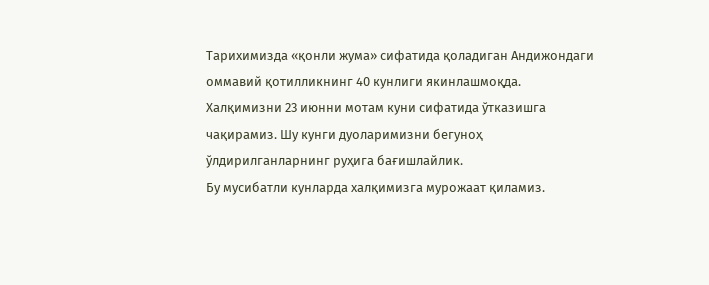Тарихимизда «қонли жума» сифатида қоладиган Андижондаги оммавий қотилликнинг 40 кунлиги якинлашмоқда. Халқимизни 23 июнни мотам куни сифатида ўтказишга чақирамиз. Шу кунги дуоларимизни бегуноҳ ўлдирилганларнинг руҳига бағишлайлик.
Бу мусибатли кунларда халқимизга мурожаат қиламиз.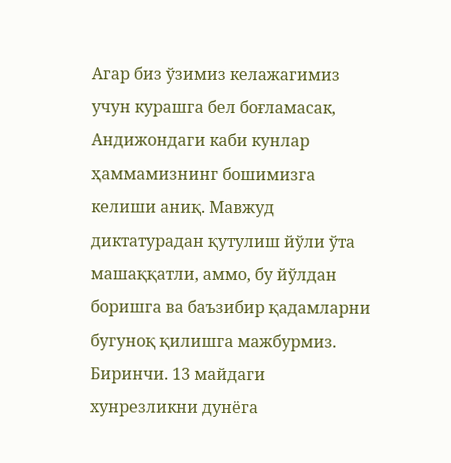Агар биз ўзимиз келажагимиз учун курашга бел боғламасак, Андижондаги каби кунлар ҳаммамизнинг бошимизга келиши аниқ. Мавжуд диктатурадан қутулиш йўли ўта машаққатли, аммо, бу йўлдан боришга ва баъзибир қадамларни бугуноқ қилишга мажбурмиз.
Биринчи. 13 майдаги хунрезликни дунёга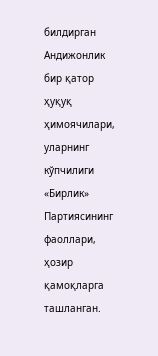билдирган Андижонлик бир қатор ҳуқуқ ҳимоячилари, уларнинг кўпчилиги «Бирлик» Партиясининг фаоллари, ҳозир қамоқларга ташланган.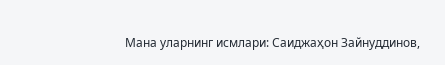Мана уларнинг исмлари: Саиджаҳон Зайнуддинов,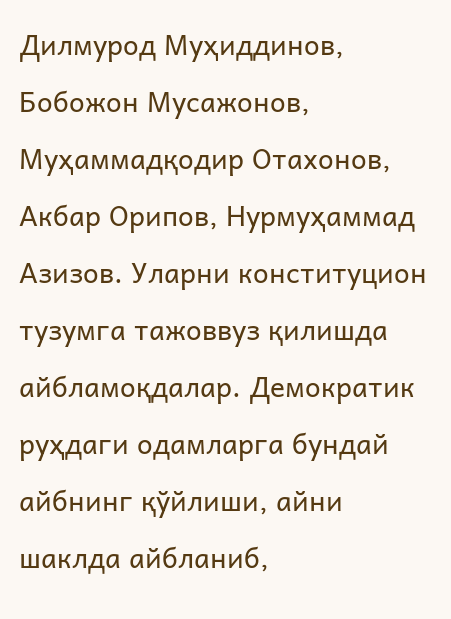Дилмурод Муҳиддинов, Бобожон Мусажонов, Муҳаммадқодир Отахонов, Акбар Орипов, Нурмуҳаммад Азизов. Уларни конституцион тузумга тажоввуз қилишда айбламоқдалар. Демократик руҳдаги одамларга бундай айбнинг қўйлиши, айни шаклда айбланиб,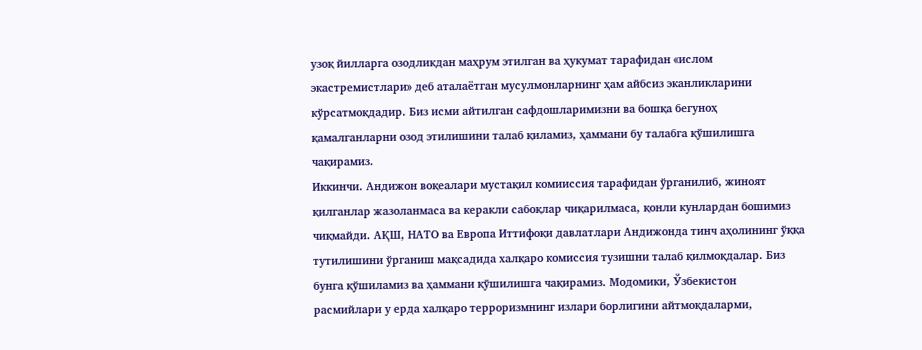узоқ йилларга озодликдан маҳрум этилган ва ҳукумат тарафидан «ислом экастремистлари» деб аталаётган мусулмонларнинг ҳам айбсиз эканликларини кўрсатмоқдадир. Биз исми айтилган сафдошларимизни ва бошқа бегуноҳ қамалганларни озод этилишини талаб қиламиз, ҳаммани бу талабга қўшилишга чақирамиз.
Иккинчи. Андижон воқеалари мустақил комииссия тарафидан ўрганилиб, жиноят қилганлар жазоланмаса ва керакли сабоқлар чиқарилмаса, қонли кунлардан бошимиз чиқмайди. АҚШ, НАТО ва Европа Иттифоқи давлатлари Андижонда тинч аҳолининг ўққа тутилишини ўрганиш мақсадида халқаро комиссия тузишни талаб қилмоқдалар. Биз бунга қўшиламиз ва ҳаммани қўшилишга чақирамиз. Модомики, Ўзбекистон расмийлари у ерда халқаро терроризмнинг излари борлигини айтмоқдаларми,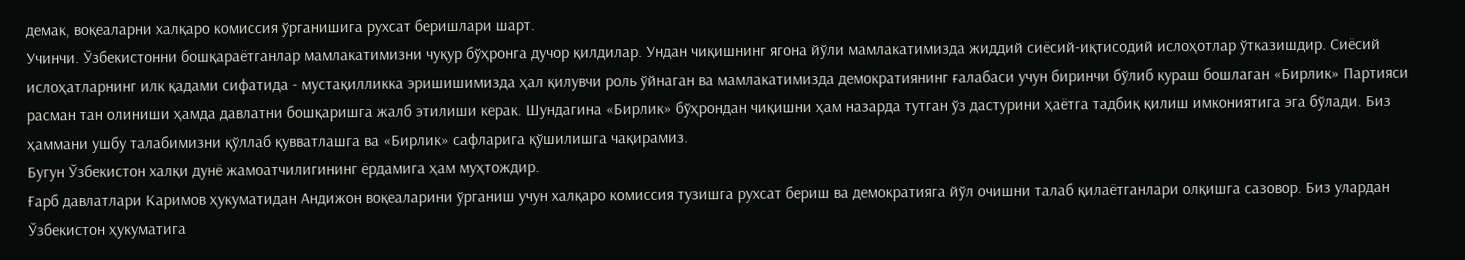демак, воқеаларни халқаро комиссия ўрганишига рухсат беришлари шарт.
Учинчи. Ўзбекистонни бошқараётганлар мамлакатимизни чуқур бўҳронга дучор қилдилар. Ундан чиқишнинг ягона йўли мамлакатимизда жиддий сиёсий-иқтисодий ислоҳотлар ўтказишдир. Сиёсий ислоҳатларнинг илк қадами сифатида - мустақилликка эришишимизда ҳал қилувчи роль ўйнаган ва мамлакатимизда демократиянинг ғалабаси учун биринчи бўлиб кураш бошлаган «Бирлик» Партияси расман тан олиниши ҳамда давлатни бошқаришга жалб этилиши керак. Шундагина «Бирлик» бўҳрондан чиқишни ҳам назарда тутган ўз дастурини ҳаётга тадбиқ қилиш имкониятига эга бўлади. Биз ҳаммани ушбу талабимизни қўллаб қувватлашга ва «Бирлик» сафларига қўшилишга чақирамиз.
Бугун Ўзбекистон халқи дунё жамоатчилигининг ёрдамига ҳам муҳтождир.
Ғарб давлатлари Каримов ҳукуматидан Андижон воқеаларини ўрганиш учун халқаро комиссия тузишга рухсат бериш ва демократияга йўл очишни талаб қилаётганлари олқишга сазовор. Биз улардан Ўзбекистон ҳукуматига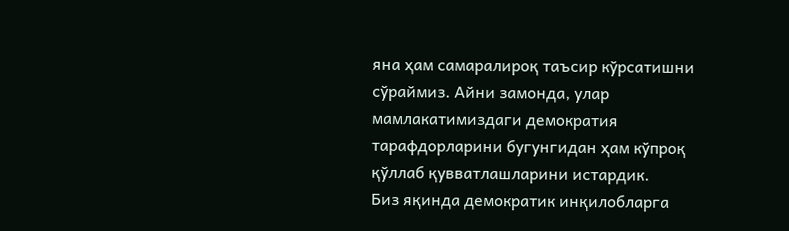яна ҳам самаралироқ таъсир кўрсатишни сўраймиз. Айни замонда, улар мамлакатимиздаги демократия тарафдорларини бугунгидан ҳам кўпроқ қўллаб қувватлашларини истардик.
Биз яқинда демократик инқилобларга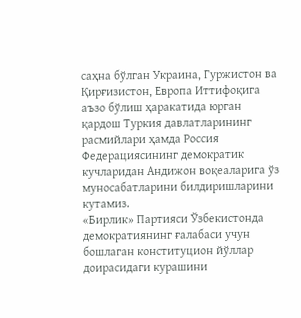саҳна бўлган Украина, Гуржистон ва Қирғизистон, Европа Иттифоқига аъзо бўлиш ҳаракатида юрган қардош Туркия давлатларининг расмийлари ҳамда Россия Федерациясининг демократик кучларидан Андижон воқеаларига ўз муносабатларини билдиришларини кутамиз.
«Бирлик» Партияси Ўзбекистонда демократиянинг ғалабаси учун бошлаган конституцион йўллар доирасидаги курашини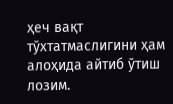ҳеч вақт тўхтатмаслигини ҳам алоҳида айтиб ўтиш лозим.